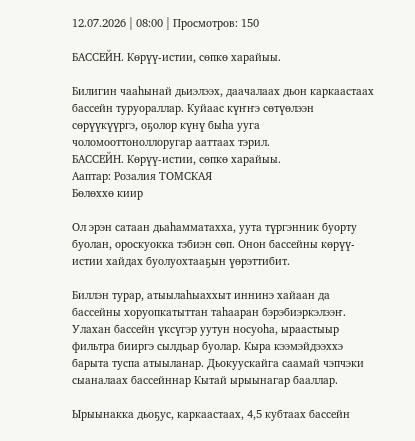12.07.2026 | 08:00 | Просмотров: 150

БАССЕЙН. Көрүү-истии, сөпкө харайыы.

Билигин чааһынай дьиэлээх, даачалаах дьон каркаастаах бассейн туруораллар. Куйаас күҥҥэ сөтүөлээн сөрүүкүүргэ, оҕолор күнү быһа ууга чоломооттоноллоругар ааттаах тэрил.
БАССЕЙН. Көрүү-истии, сөпкө харайыы.
Ааптар: Розалия ТОМСКАЯ
Бөлөххө киир

Ол эрэн сатаан дьаһамматахха, уута түргэнник буорту буолан, ороскуокка тэбиэн сөп. Онон бассейны көрүү-истии хайдах буолуохтааҕын үөрэттибит.

Биллэн турар, атыылаһыаххыт иннинэ хайаан да бассейны хоруопкатыттан таһааран бэрэбиэркэлээҥ. Улахан бассейн үксүгэр уутун носуоһа, ыраастыыр фильтра бииргэ сылдьар буолар. Кыра кээмэйдээххэ барыта туспа атыыланар. Дьокуускайга саамай чэпчэки сыаналаах бассейннар Кытай ырыынагар бааллар.

Ырыынакка дьоҕус, каркаастаах, 4,5 кубтаах бассейн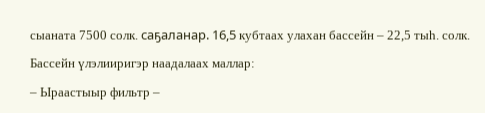сыаната 7500 солк. саҕаланар. 16,5 кубтаах улахан бассейн – 22,5 тыһ. солк.

Бассейн үлэлииригэр наадалаах маллар:

– Ыраастыыр фильтр –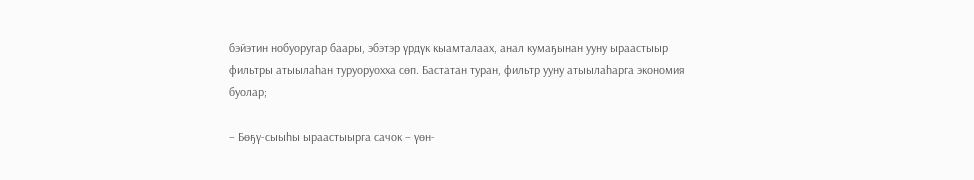бэйэтин нобуоругар баары, эбэтэр үрдүк кыамталаах, анал кумаҕынан ууну ыраастыыр фильтры атыылаһан туруоруохха сөп. Бастатан туран, фильтр ууну атыылаһарга экономия буолар;

– Бөҕү-сыыһы ыраастыырга сачок – үөн-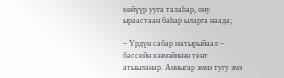көйүүр ууга талаһар, ону ыраастаан баһар ыларга наада;

– Үрдүн сабар матырыйаал – бассейн кээмэйинэн тент атыыланар. Анныгар эмиэ тугу эмэ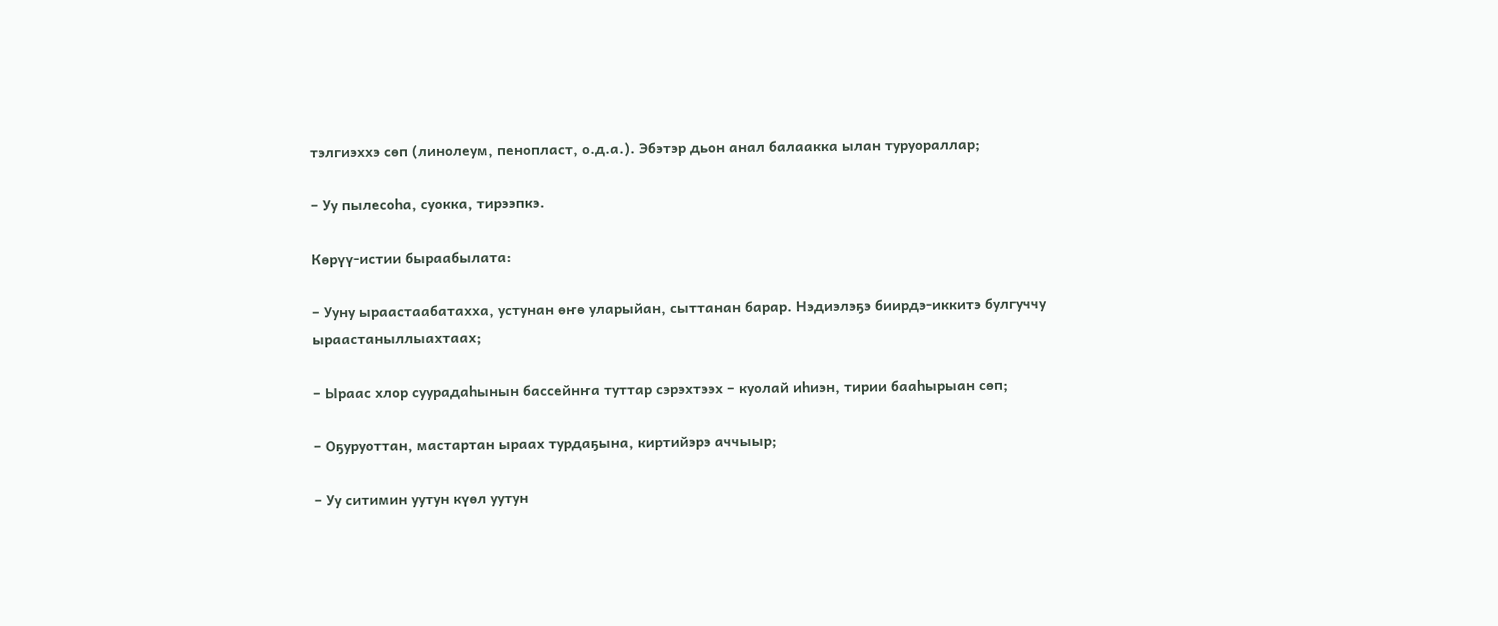тэлгиэххэ сөп (линолеум, пенопласт, о.д.а.). Эбэтэр дьон анал балаакка ылан туруораллар;

– Уу пылесоһа, суокка, тирээпкэ.

Көрүү-истии быраабылата:

– Ууну ыраастаабатахха, устунан өҥө уларыйан, сыттанан барар. Нэдиэлэҕэ биирдэ-иккитэ булгуччу ыраастаныллыахтаах;

– Ыраас хлор суурадаһынын бассейнҥа туттар сэрэхтээх – куолай иһиэн, тирии бааһырыан сөп;

– Оҕуруоттан, мастартан ыраах турдаҕына, киртийэрэ аччыыр;

– Уу ситимин уутун күөл уутун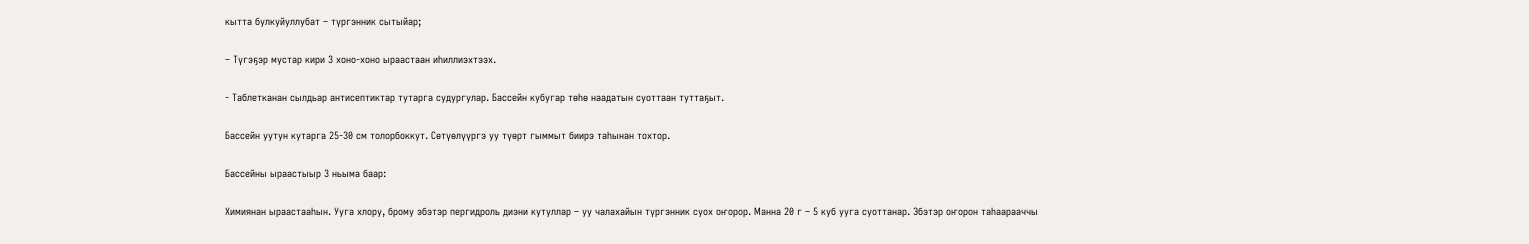кытта булкуйуллубат – түргэнник сытыйар;

– Түгэҕэр мустар кири 3 хоно-хоно ыраастаан иһиллиэхтээх.

- Таблетканан сылдьар антисептиктар тутарга судургулар. Бассейн кубугар төһө наадатын суоттаан туттаҕыт.

Бассейн уутун кутарга 25-30 см толорбоккут. Сөтүөлүүргэ уу түөрт гыммыт биирэ таһынан тохтор.

Бассейны ыраастыыр 3 ньыма баар:

Химиянан ыраастааһын. Ууга хлору, брому эбэтэр пергидроль диэни кутуллар – уу чалахайын түргэнник суох оҥорор. Манна 20 г – 5 куб ууга суоттанар. Эбэтэр оҥорон таһаарааччы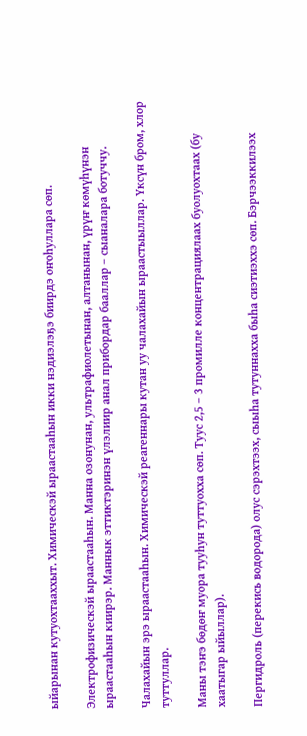ыйарынан кутуохтааххыт. Химическэй ыраастааһын икки нэдиэлэҕэ биирдэ оҥоһуллара сөп.

Электрофизическэй ыраастааһын. Манна озонунан, ультрафиолетынан, алтанынан, үрүҥ көмүһүнэн ыраастааһын киирэр. Маннык эттиктэринэн үлэлиир анал прибордар бааллар – сыаналара ботуччу.

Чалахайын эрэ ыраастааһын. Химическэй реагеннары кутан уу чалахайын ыраастыыллар. Үксүн бром, хлор туттуллар.

Маны тэҥэ бөдөҥ муора тууһун туттуохха сөп. Туус 2,5 – 3 промилле концентрациялаах буолуохтаах (бу хаатыгар ыйыллар).

Пергидроль (перекись водорода) олус сэрэхтээх, сыыһа тутуннахха быһа сиэтиэххэ сөп. Бэрчээккилээх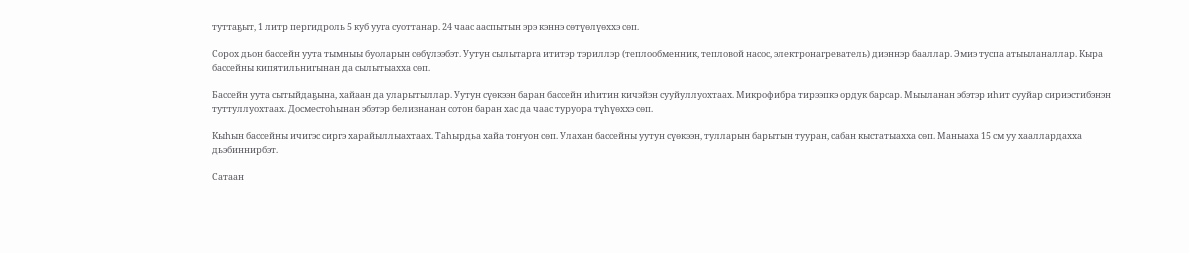туттаҕыт, 1 литр пергидроль 5 куб ууга суоттанар. 24 чаас ааспытын эрэ кэннэ сөтүөлүөххэ сөп.

Сорох дьон бассейн уута тымныы буоларын сөбүлээбэт. Уутун сылытарга ититэр тэриллэр (теплообменник, тепловой насос, электронагреватель) диэннэр бааллар. Эмиэ туспа атыыланаллар. Кыра бассейны кипятильнигынан да сылытыахха сөп.

Бассейн уута сытыйдаҕына, хайаан да уларытыллар. Уутун сүөкээн баран бассейн иһитин кичэйэн сууйуллуохтаах. Микрофибра тирээпкэ ордук барсар. Мыыланан эбэтэр иһит сууйар сириэстибэнэн туттуллуохтаах. Досместоһынан эбэтэр белизнанан сотон баран хас да чаас туруора түһүөххэ сөп.

Кыһын бассейны ичигэс сиргэ харайыллыахтаах. Таһырдьа хайа тоҥуон сөп. Улахан бассейны уутун сүөкээн, тулларын барытын тууран, сабан кыстатыахха сөп. Маныаха 15 см уу хааллардахха дьэбиннирбэт.

Сатаан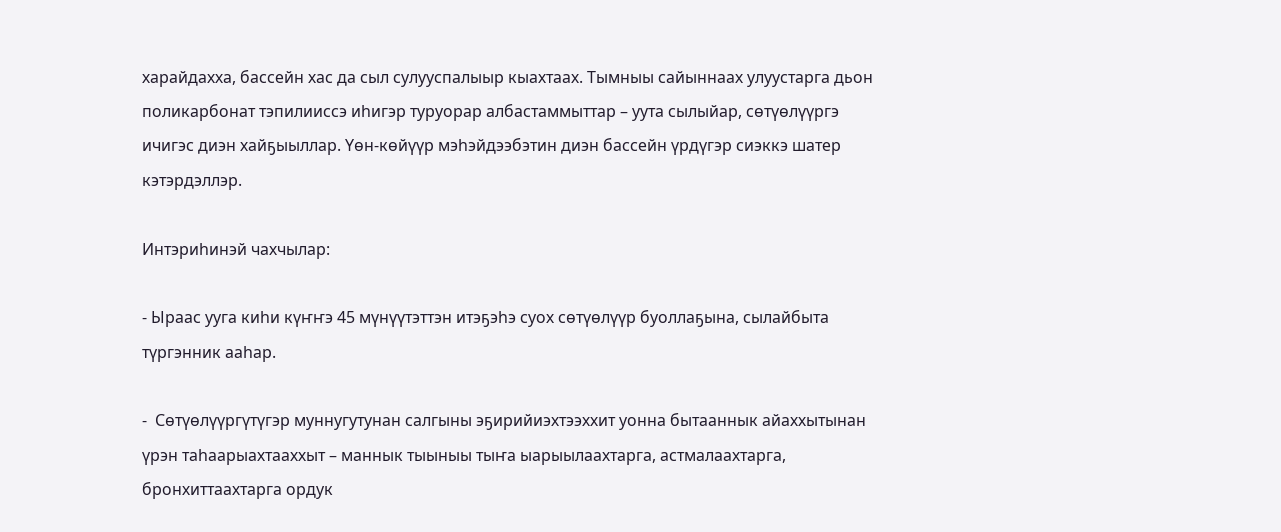харайдахха, бассейн хас да сыл сулууспалыыр кыахтаах. Тымныы сайыннаах улуустарга дьон поликарбонат тэпилииссэ иһигэр туруорар албастаммыттар – уута сылыйар, сөтүөлүүргэ ичигэс диэн хайҕыыллар. Үөн-көйүүр мэһэйдээбэтин диэн бассейн үрдүгэр сиэккэ шатер кэтэрдэллэр.

Интэриһинэй чахчылар:

- Ыраас ууга киһи күҥҥэ 45 мүнүүтэттэн итэҕэһэ суох сөтүөлүүр буоллаҕына, сылайбыта түргэнник ааһар.

-  Сөтүөлүүргүтүгэр муннугутунан салгыны эҕирийиэхтээххит уонна бытааннык айаххытынан үрэн таһаарыахтааххыт – маннык тыыныы тыҥа ыарыылаахтарга, астмалаахтарга, бронхиттаахтарга ордук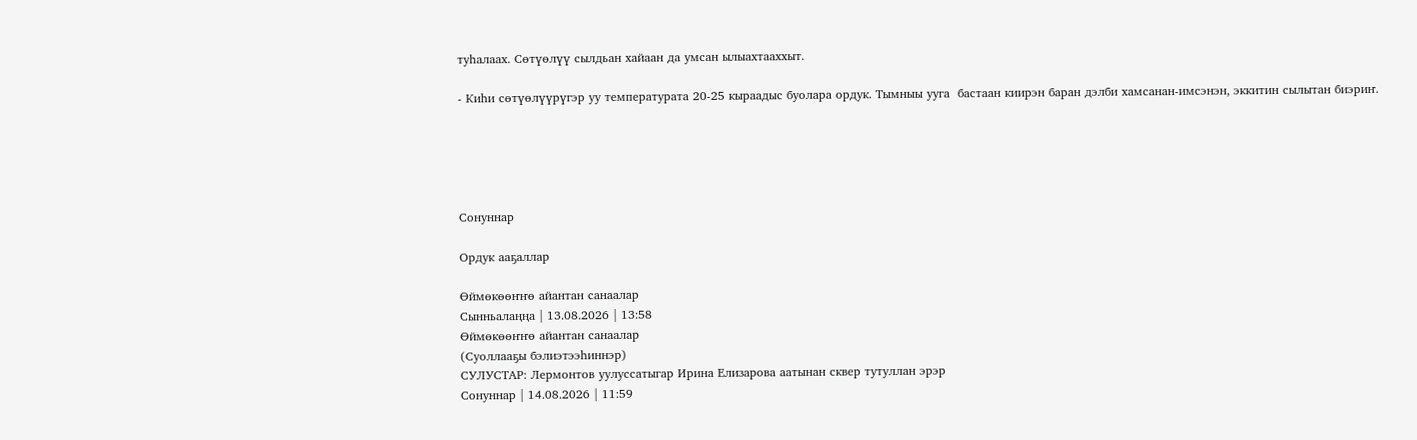туһалаах. Сөтүөлүү сылдьан хайаан да умсан ылыахтааххыт.

- Киһи сөтүөлүүрүгэр уу температурата 20-25 кыраадыс буолара ордук. Тымныы ууга  бастаан киирэн баран дэлби хамсанан-имсэнэн, эккитин сылытан биэриҥ.





Сонуннар

Ордук ааҕаллар

Өймөкөөҥҥө айантан санаалар
Сынньалаңңа | 13.08.2026 | 13:58
Өймөкөөҥҥө айантан санаалар
(Суоллааҕы бэлиэтээһиннэр)
СУЛУСТАР: Лермонтов уулуссатыгар Ирина Елизарова аатынан сквер тутуллан эрэр
Сонуннар | 14.08.2026 | 11:59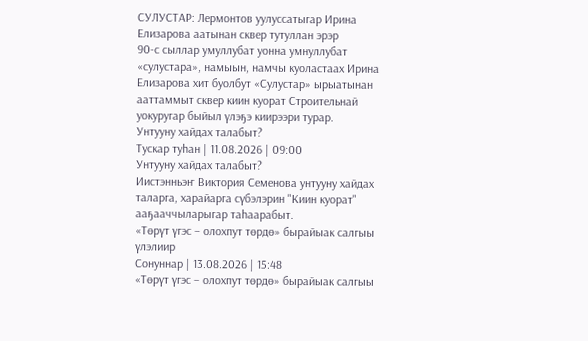СУЛУСТАР: Лермонтов уулуссатыгар Ирина Елизарова аатынан сквер тутуллан эрэр
90-с сыллар умуллубат уонна умнуллубат «сулустара», намыын, намчы куоластаах Ирина Елизарова хит буолбут «Сулустар» ырыатынан ааттаммыт сквер киин куорат Строительнай уокуругар быйыл үлэҕэ киирээри турар.
Унтууну хайдах талабыт?
Тускар туһан | 11.08.2026 | 09:00
Унтууну хайдах талабыт?
Иистэнньэҥ Виктория Семенова унтууну хайдах таларга, харайарга сүбэлэрин "Киин куорат" ааҕааччыларыгар таһаарабыт.
«Төрүт үгэс – олохпут төрдө» бырайыак салгыы үлэлиир
Сонуннар | 13.08.2026 | 15:48
«Төрүт үгэс – олохпут төрдө» бырайыак салгыы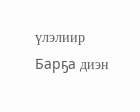үлэлиир
Барҕа диэн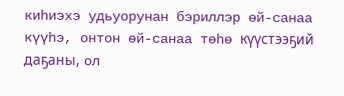киһиэхэ удьуорунан бэриллэр өй-санаа күүһэ, онтон өй-санаа төһө күүстээҕий даҕаны, ол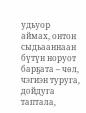удьуор аймах, онтон сыдьааннаан бүтүн норуот барҕата – чөл, чэгиэн туруга, дойдуга таптала,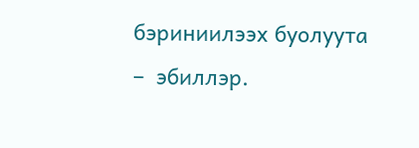бэриниилээх буолуута –  эбиллэр.